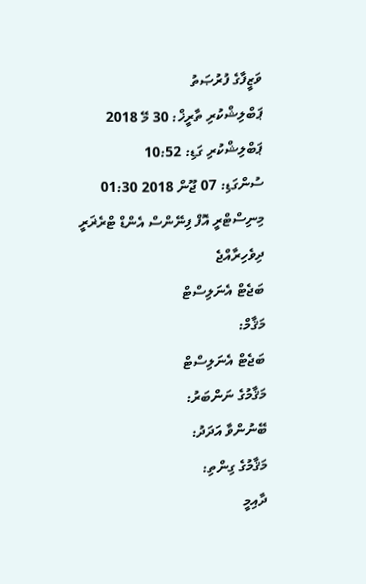ވަޒީފާގެ ފުރުޞަތު
ޕަބްލިޝްކުރި ތާރީޚް: 30 މޭ 2018
ޕަބްލިޝްކުރި ގަޑި: 10:52
ސުންގަޑި: 07 ޖޫން 2018 01:30
މިނިސްޓްރީ އޮފް ފިނޭންސް އެންޑް ޓްރެޜަރީ
ދިވެހިރާއްޖެ
ބަޖެޓް އެނަލިސްޓް
މަޤާމް:
ބަޖެޓް އެނަލިސްޓް
މަޤާމުގެ ނަންބަރު:
ބޭނުންވާ އަދަދު:
މަޤާމުގެ ގިންތި:
ދާއިމީ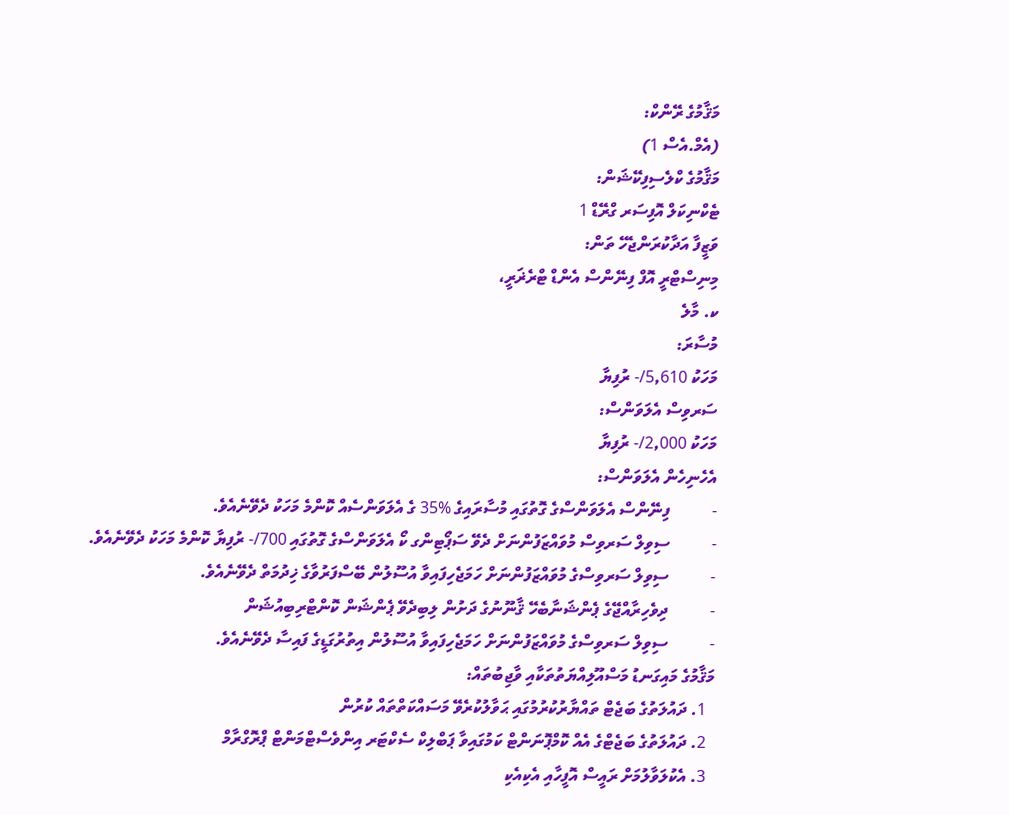މަޤާމުގެ ރޭންކް:
(އެމް.އެސް 1)
މަޤާމުގެ ކްލެސިފިކޭޝަން:
ޓެކްނިކަލް އޮފިސަރ ގްރޭޑް 1
ވަޒީފާ އަދާކުރަންޖެހޭ ތަން:
މިނިސްޓްރީ އޮފް ފިނޭންސް އެންޑް ޓްރެޜަރީ،
ކ. މާލެ
މުސާރަ:
މަހަކު 5,610/- ރުފިޔާ
ސަރވިސް އެލަވަންސް:
މަހަކު 2,000/- ރުފިޔާ
އެހެނިހެން އެލަވަންސް:
-          ފިނޭންސް އެލަވަންސްގެ ގޮތުގައި މުސާރައިގެ %35 ގެ އެލަވަންސެއް ކޮންމެ މަހަކު ދެވޭނެއެވެ.
-          ސިވިލް ސަރވިސް މުވައްޒަފުންނަށް ދެވޭ ސަޕޯޓިންގ ކޯ އެލަވަންސްގެ ގޮތުގައި 700/- ރުފިޔާ ކޮންމެ މަހަކު ދެވޭނެއެވެ.
-          ސިވިލް ސަރވިސްގެ މުވައްޒަފުންނަށް ހަމަޖެހިފައިވާ އުސޫލުން ބޭސްފަރުވާގެ ޚިދުމަތް ދެވޭނެއެވެ.
-          ދިވެހިރާއްޖޭގެ ޕެންޝަނާބެހޭ ޤާނޫނުގެ ދަށުން ލިބިދެވޭ ޕެންޝަން ކޮންޓްރިބިއުޝަން
-          ސިވިލް ސަރވިސްގެ މުވައްޒަފުންނަށް ހަމަޖެހިފައިވާ އުސޫލުން އިތުރުގަޑީގެ ފައިސާ ދެވޭނެއެވެ.
މަޤާމުގެ މައިގަނޑު މަސްއޫލިއްޔަތުތަކާއި ވާޖިބުތައް:
  1. ދައުލަތުގެ ބަޖެޓް ތައްޔާރުކުރުމުގައި ޙަވާލުކުރެވޭ މަސައްކަތްތައް ކުރުން
  2. ދައުލަތުގެ ބަޖެޓްގެ އެއް ކޮމްޕޮނަންޓް ކަމުގައިވާ ޕަބްލިކް ސެކްޓަރ އިންވެސްޓްމަންޓް ޕްރޮގްރާމް
  3. އެކުލަވާލުމަށް ރައީސް އޮފީހާއި އެކިއެކި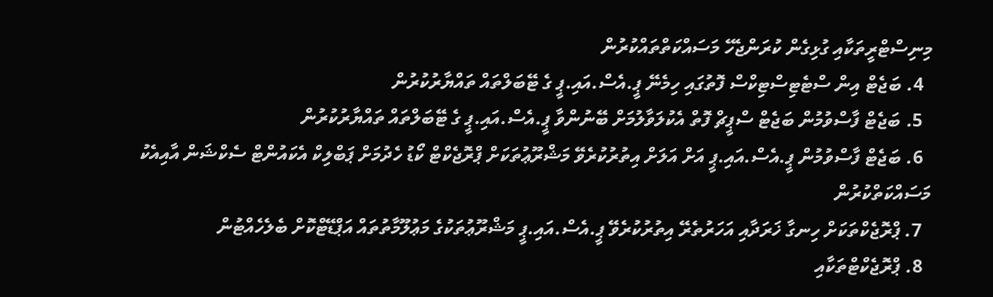މިނިސްޓްރީތަކާއި ގުޅިގެން ކުރަންޖެހޭ މަސައްކަތްތައްކުރުން
  4. ބަޖެޓް އިން ސްޓެޓިސްޓިކްސް ފޮތުގައި ހިމެނޭ ޕީ.އެސް.އައި.ޕީ ގެ ޓޭބަލްތައް ތައްޔާރުކުރުން
  5. ބަޖެޓް ފާސްވުމުން ބަޖެޓް ސްޕީޗް ފޮތް އެކުލަވާލުމަށް ބޭނުންވާ ޕީ.އެސް.އައި.ޕީ ގެ ޓޭބަލްތައް ތައްޔާރުކުރުން
  6. ބަޖެޓް ފާސްވުމުން ޕީ.އެސް.އައި.ޕީ އަށް އަލަށް އިތުރުކުރެވޭ މަޝްރޫޢުތަކަށް ޕްރޮޖެކްޓް ކޯޑު ހެދުމަށް ޕަބްލިކް އެކައުންޓް ސެކްޝަން އާއިއެކު މަސައްކަތްކުރުން
  7. ޕްރޮޖެކްތަކަށް ހިނގާ ޚަރަދާއި އަހަރުތެރޭ އިތުރުކުރެވޭ ޕީ.އެސް.އައި.ޕީ މަޝްރޫޢުތަކުގެ މަޢުލޫމާތުތައް އަޕްޑޭޓްކޮށް ބެލެހެއްޓުން
  8. ޕްރޮޖެކްޓްތަކާއި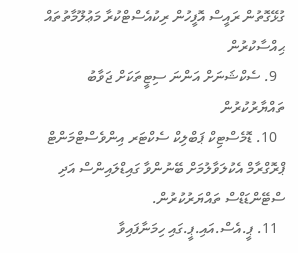ގުޅޭގޮތުން ރައީސް އޮފީހުން ރިކުއެސްޓްކުރާ މަޢުލޫމާތުތައް ޙިއްސާކުރުން
  9. ސެކްޝަނަށް އަންނަ ސިޓީތަކަށް ޖަވާބު ތައްޔާރުކުރުން
  10. ޑޮމެސްޓިކް ޕަބްލިކް ސެކްޓަރ އިންވެސްޓްމަންޓް ޕްރޮގްރާމް އެކުލަވާލުމަށް ބޭނުންވާ ގައިޑްލައިންސް އަދި ސްޓޭންޑަޑްސް ތައްޔަރުކުރުން.
  11. ޕީ.އެސް.އައި.ޕީ.ގައި ހިމަނާފައިވާ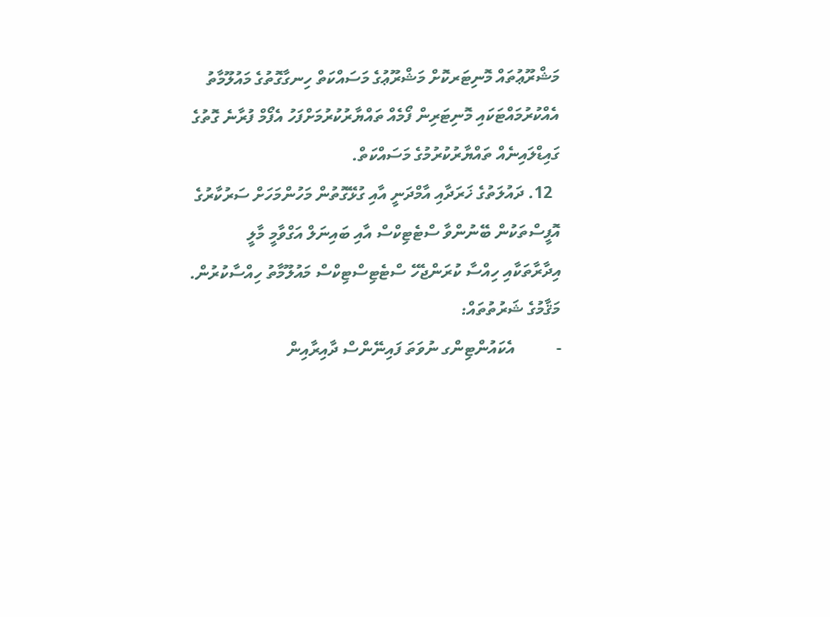މަޝްރޫޢުތައް މޮނިޓަރކޮށް މަޝްރޫޢުގެ މަސައްކަތް ހިނގާގޮތުގެ މައުލޫމާތު އެއްކުރުމައްޓަކައި މޮނިޓަރިން ފޯމެއް ތައްޔާރުކުރުމަށްފަހު އެފޯމް ފުރާނެ ގޮތުގެ ގައިޑްލައިނެއް ތައްޔާރުކުރުމުގެ މަސައްކަތް.
  12. ދައުލަތުގެ ޚަރަދާއި އާމްދަނީ އާއި ގުޅޭގޮތުން މަހުންމަހަށް ސަރުކާރުގެ އޮފީސްތަކުން ބޭނުންވާ ސްޓެޓިކްސް އާއި ބައިނަލް އަގްވާމީ މާލީ އިދާރާތަކާއި ހިއްސާ ކުރަންޖެހޭ ސްޓެޓިސްޓިކްސް މައުލޫމާތު ހިއްސާކުރުން.
މަޤާމުގެ ޝަރުތުތައް:
-          އެކައުންޓިންގ ނުވަތަ ފައިނޭންސް ދާއިރާއިން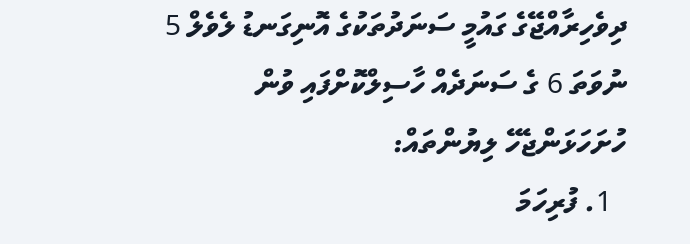ދިވެހިރާއްޖޭގެ ގައުމީ ސަނަދުތަކުގެ އޮނިގަނޑު ލެވެލް 5 ނުވަތަ 6 ގެ ސަނަދެއް ހާސިލްކޮށްފައި ވުން
ހުށަހަޅަންޖެހޭ ލިޔުންތައް:
  1. ފުރިހަމަ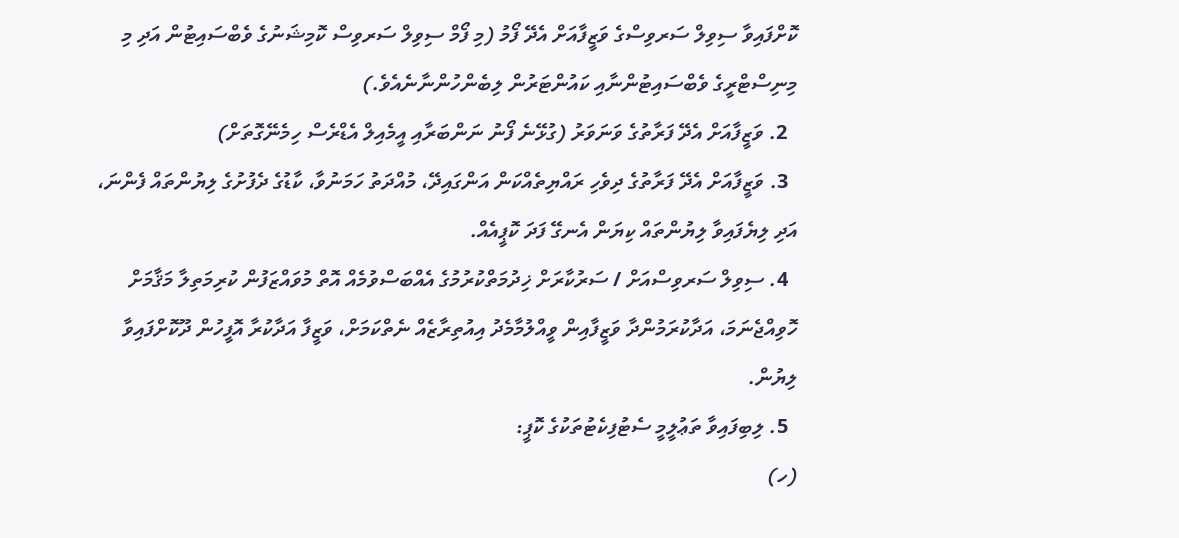ކޮށްފައިވާ ސިވިލް ސަރވިސްގެ ވަޒީފާއަށް އެދޭ ފޯމު (މި ފޯމް ސިވިލް ސަރވިސް ކޮމިޝަނުގެ ވެބްސައިޓުން އަދި މި މިނިސްޓްރީގެ ވެބްސައިޓުންނާއި ކައުންޓަރުން ލިބެންހުންނާނެއެވެ.)
  2. ވަޒީފާއަށް އެދޭ ފަރާތުގެ ވަނަވަރު (ގުޅޭނެ ފޯނު ނަންބަރާއި އީމެއިލް އެޑްރެސް ހިމެނޭގޮތަށް)
  3. ވަޒީފާއަށް އެދޭ ފަރާތުގެ ދިވެހި ރައްޔިތެއްކަން އަންގައިދޭ، މުއްދަތު ހަމަނުވާ، ކާޑުގެ ދެފުށުގެ ލިޔުންތައް ފެންނަ، އަދި ލިޔެފައިވާ ލިޔުންތައް ކިޔަން އެނގޭ ފަދަ ކޮޕީއެއް.
  4. ސިވިލް ސަރވިސްއަށް / ސަރުކާރަށް ޚިދުމަތްކުރުމުގެ އެއްބަސްވުމެއް އޮތް މުވައްޒަފުން ކުރިމަތިލާ މަޤާމަށް ހޮވިއްޖެނަމަ، އަދާކުރަމުންދާ ވަޒީފާއިން ވީއްލުމާމެދު އިއުތިރާޒެއް ނެތްކަމަށް، ވަޒީފާ އަދާކުރާ އޮފީހުން ދޫކޮށްފައިވާ ލިޔުން.
  5. ލިބިފައިވާ ތަޢުލީމީ ސެޓުފިކެޓުތަކުގެ ކޮޕީ:
(ހ)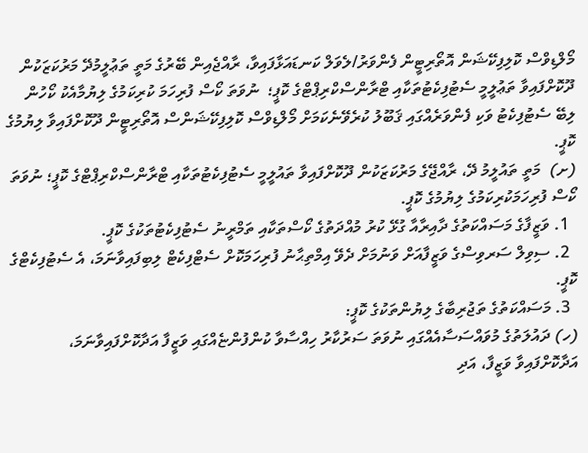މޯލްޑިވްސް ކޮލިފިކޭޝަން އޮތޯރިޓީން ފެންވަރު/ލެވަލް ކަނޑައަޅާފައިވާ، ރާއްޖެއިން ބޭރުގެ މަތީ ތަޢުލީމުދޭ މަރުކަޒަކުން ދޫކޮށްފައިވާ ތަޢުލީމީ ސެޓުފިކެޓުތަކާއި ޓްރާންސްކްރިޕްޓްގެ ކޮޕީ؛  ނުވަތަ ކޯސް ފުރިހަމަ ކުރިކަމުގެ ލިޔުމާއެކު ކޯހުން ލިބޭ ސެޓުފިކެޓު ވަކި ފެންވަރެއްގައި ޤަބޫލު ކުރެވޭނެކަމަށް މޯލްޑިވްސް ކޮލިފިކޭޝަންސް އޮތޯރިޓީން ދޫކޮށްފައިވާ ލިޔުމުގެ ކޮޕީ.
(ށ)  މަތީ ތައުލީމު ދޭ، ރާއްޖޭގެ މަރުކަޒަކުން ދޫކޮށްފައިވާ ތައުލީމީ ސެޓުފިކެޓުތަކާއި ޓްރާންސްކްރިޕްޓްގެ ކޮޕީ؛ ނުވަތަ ކޯސް ފުރިހަމަކުރިކަމުގެ ލިޔުމުގެ ކޮޕީ.
  1. ވަޒީފާގެ މަސައްކަތުގެ ދާއިރާއާ ގުޅޭ ކުރު މުއްދަތުގެ ކޯސްތަކާއި ތަމްރީނު ސެޓުފިކެޓުތަކުގެ ކޮޕީ.
  2. ސިވިލް ސަރވިސްގެ ވަޒީފާއަށް ވަނުމަށް ދެވޭ އިމްތިޙާނު ފުރިހަމަކޮށް ސެޓްފިކެޓް ލިބިފައިވާނަމަ، އެ ސެޓުފިކެޓްގެ ކޮޕީ.
  3. މަސައްކަތުގެ ތަޖުރިބާގެ ލިޔުންތަކުގެ ކޮޕީ:
(ހ) ދައުލަތުގެ މުވައްސަސާއެއްގައި ނުވަތަ ސަރުކާރު ހިއްސާވާ ކުންފުންޏެއްގައި ވަޒީފާ އަދާކޮށްފައިވާނަމަ، އަދާކޮށްފައިވާ ވަޒީފާ، އަދި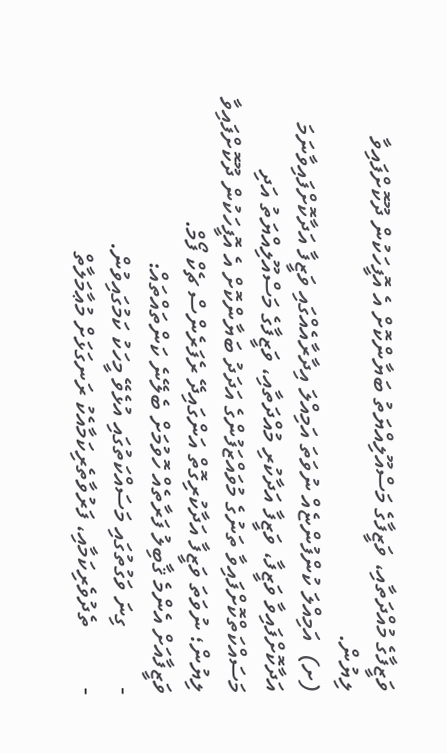ވަޒީފާގެ މުއްދަތާއި، ވަޒީފާގެ މަސްއޫލިއްޔަތު ބަޔާންކޮށް އެ އޮފީހަކުން ދޫކޮށްފައިވާ ލިޔުން.
(ށ)  އަމިއްލަ ކުންފުންޏެއް ނުވަތަ އަމިއްލަ އިދާރާއެއްގައި ވަޒީފާ އަދާކޮށްފައިވާނަމަ އަދާކޮށްފައިވާ ވަޒީފާ، ވަޒީފާ އަދާކުރި މުއްދަތާއި، ވަޒީފާގެ މަސްއޫލިއްޔަތު އަދި މަސައްކަތްކޮށްފައިވާ ތަނުގެ މުވައްޒަފުންގެ އަދަދު ބަޔާންކޮށް އެ އޮފީހަކުން ދޫކޮށްފައިވާ ލިޔުން؛ ނުވަތަ ވަޒީފާ އަދާކުރިގޮތް އަންގައިދޭ ރެފަރެންސް ޗެކް ފޯމް.
ވަޒީފާއަށް އެންމެ ޤާބިލު ފަރާތެއް ހޮވުމަށް ބެލޭނެ ކަންތައްތައް:
-          ގިނަ ވަގުތުގައި މަސައްކަތުގައި އުޅެވޭ މީހަކު ކަމުގައިވުން.
-          ތެދުވެރިކަމާއި، ފަރުވާތެރިކަމާއެކު ރަނގަޅަށް މުޢާމަލާތް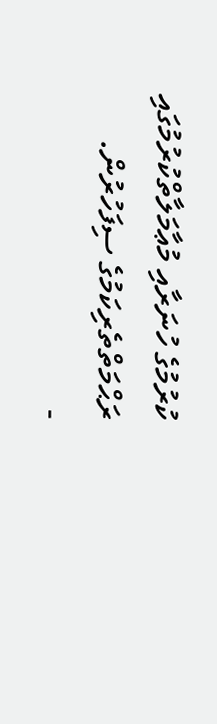ކުރުމުގެ ހުނަރާއި މުޢާމަލާތްކުރުމުގައި ރަޙްމަތްތެރިކަމުގެ ސިފަހުރުން.
-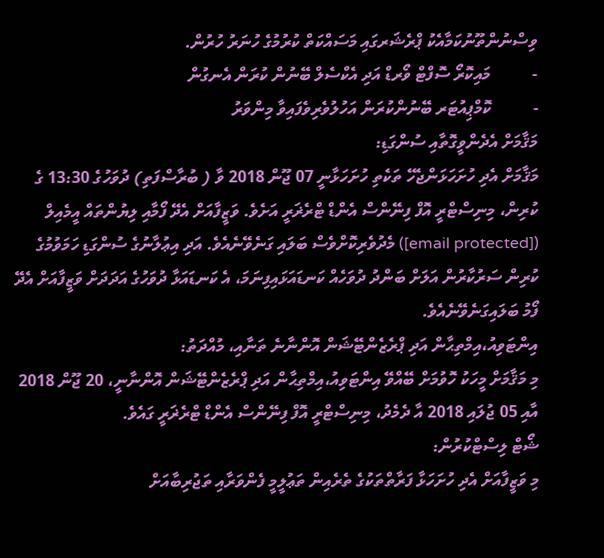ވިސްނުންތޫނުކަމާއެކު ޕްރެޝަރގައި މަސައްކަތް ކުރުމުގެ ހުނަރު ހުރުން.
-          މައިކޮރޯ ސޮފްޓް ވޯރޑް އަދި އެކްސެލް ބޭނުން ކުރަން އެނގުން
-          ކޮމްޕިއުޓަރ ބޭނުންކުރަން އަހުލުވެރިވެފައިވާ މިންވަރު
މަޤާމަށް އެދެންވީގޮތާއި ސުންގަޑި:
މަޤާމަށް އެދި ހުށަހަޅަންޖެހޭ ތަކެތި ހުށަހަޅާނީ 07 ޖޫން 2018 ވާ ( ބުރާސްފަތި) ދުވަހުގެ 13:30 ގެ ކުރިން، މިނިސްޓްރީ އޮފް ފިނޭންސް އެންޑް ޓްރެޜަރީ އަށެވެ. ވަޒީފާއަށް އެދޭ ފޯމާއި ލިޔުންތައް އީމެއިލް ([email protected]) މެދުވެރިކޮށްވެސް ބަލައި ގަނެވޭނެއެވެ. އަދި އިޢުލާނުގެ ސުންގަޑި ހަމަވުމުގެ  ކުރިން ސަރުކާރުން އަލަށް ބަންދު ދުވަހެއް ކަނޑައަޅައިފިނަމަ، އެ ކަނޑައަޅާ ދުވަހުގެ އަދަދަށް ވަޒީފާއަށް އެދޭ ފޯމު ބަލައިގަނެވޭނެއެވެ.
އިންޓަވިއު،އިމްތިޙާން އަދި ޕްރެޒެންޓޭޝަން އޮންނާނެ ތަނާއި، މުއްދަތު:
މި މަޤާމަށް މީހަކު ހޮވުމަށް ބޭއްވޭ އިންޓަވިއު،އިމްތިޙާން އަދި ޕްރެޒެންޓޭޝަން އޮންނާނީ، 20 ޖޫން 2018 އާއި 05 ޖުލައި 2018 އާ ދެމެދު، މިނިސްޓްރީ އޮފް ފިނޭންސް އެންޑް ޓްރެޜަރީ ގައެވެ.
ޝޯޓް ލިސްޓްކުރުން:
މި ވަޒީފާއަށް އެދި ހުށަހަޅާ ފަރާތްތަކުގެ ތެރެއިން ތަޢުލީމީ ފެންވަރާއި ތަޖުރިބާއަށް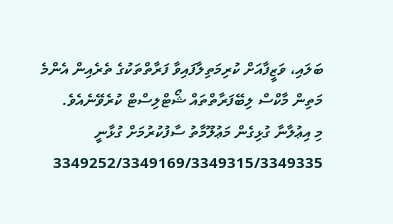ބަލައި، ވަޒީފާއަށް ކުރިމަތިލާފައިވާ ފަރާތްތަކުގެ ތެރެއިން އެންމެ މަތިން މާކްސް ލިބޭފަރާތްތައް ޝޯޓްލިސްޓް ކުރެވޭނެއެވެ.
މި އިޢުލާނާ ގުޅިގެން މަޢުލޫމާތު ސާފުކުރުމަށް ގުޅާނީ 3349252/3349169/3349315/3349335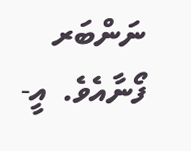ނަންބަރ ފޯނާއެވެ.  އީ-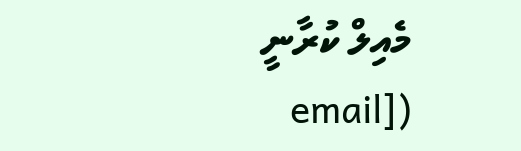މެއިލް ކުރާނީ ([email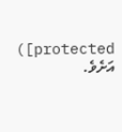protected]) އަށެވެ.